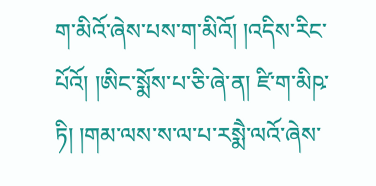ག་མིའོ་ཞེས་པས་ག་མིའོ། །འདིས་རིང་པོའོ། །ཨིང་སྨོས་པ་ཅི་ཞེ་ན། ཛི་ག་མིཥ་ཏི། །གམ་ལས་ས་ལ་པ་རསྨཻ་ལའོ་ཞེས་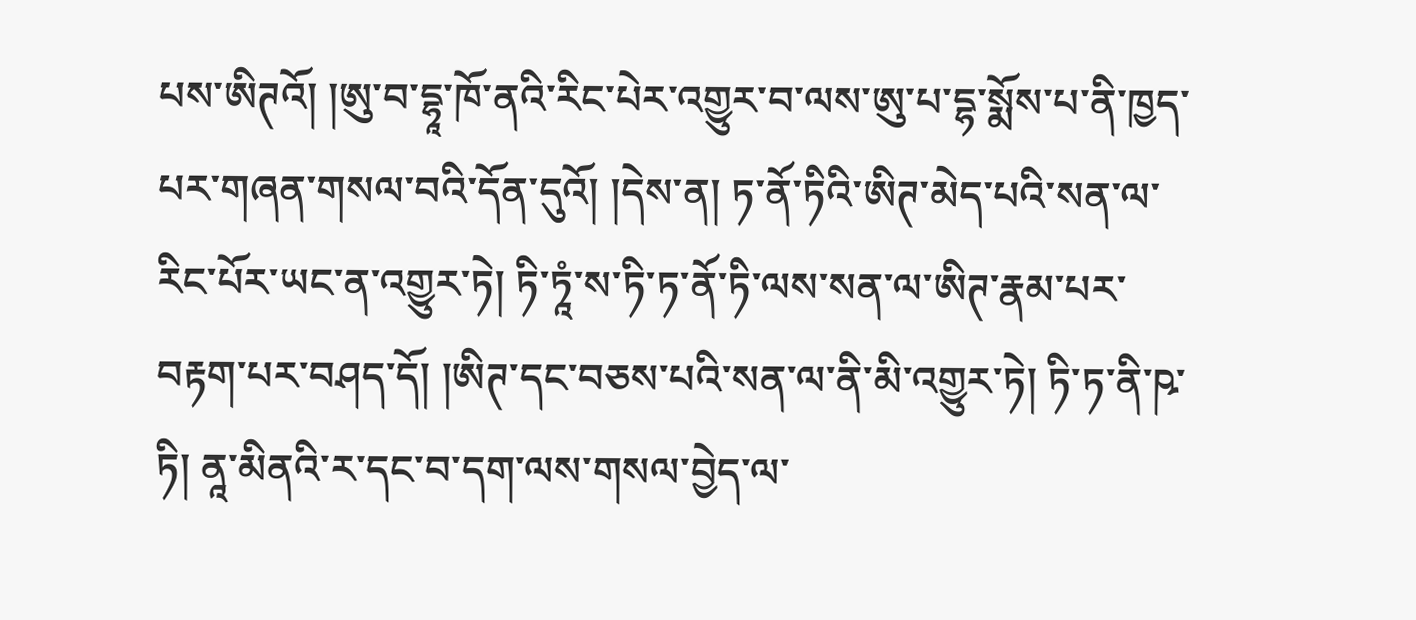པས་ཨིཊའོ། །ཨུ་བ་དྷཱ་ཁོ་ནའི་རིང་པེར་འགྱུར་བ་ལས་ཨུ་པ་དྷ་སྨོས་པ་ནི་ཁྱད་པར་གཞན་གསལ་བའི་དོན་དུའོ། །དེས་ན། ཏ་ནོ་ཏིའི་ཨིཊ་མེད་པའི་སན་ལ་རིང་པོར་ཡང་ན་འགྱུར་ཏེ། ཏི་ཏཱཾ་ས་ཏི་ཏ་ནོ་ཏི་ལས་སན་ལ་ཨིཊ་རྣམ་པར་བརྟག་པར་བཤད་དོ། །ཨིཊ་དང་བཅས་པའི་སན་ལ་ནི་མི་འགྱུར་ཏེ། ཏི་ཏ་ནི་ཥ་ཏི། ནཱ་མིནའི་ར་དང་བ་དག་ལས་གསལ་བྱེད་ལ་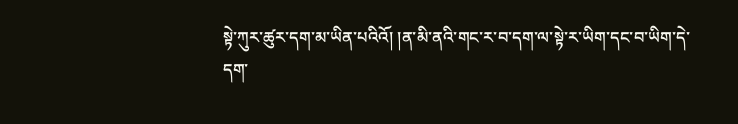སྟེ་ཀུར་ཚུར་དག་མ་ཡིན་པའིའོ། །ན་མི་ནའི་གང་ར་བ་དག་ལ་སྟེ་ར་ཡིག་དང་བ་ཡིག་དེ་དག་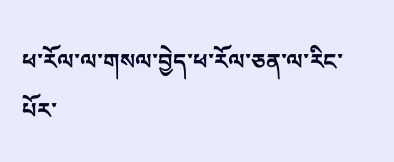ཕ་རོལ་ལ་གསལ་བྱེད་ཕ་རོལ་ཅན་ལ་རིང་པོར་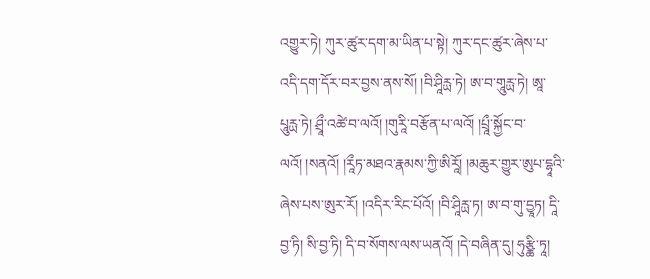འགྱུར་ཏེ། ཀུར་ཚུར་དག་མ་ཡིན་པ་སྟེ། ཀུར་དང་ཚུར་ཞེས་པ་འདི་དག་དོར་བར་བྱས་ནས་སོ། །བི་ཤཱིརྻ་ཏེ། ཨ་བ་གཱུརྻ་ཏེ། ཨཱ་པཱུརྻ་ཏེ། ཤྲཱྀ་འཚེ་བ་ལའོ། །གུརཱི་བརྩོན་པ་ལའོ། །པྲཱྀ་སྐྱོང་བ་ལའོ། །སནའོ། །རཱྀཏ་མཐའ་རྣམས་ཀྱི་ཨིརཱོ། །མཆུར་གྱུར་ཨུཔ་དྷཱའི་ཞེས་པས་ཨུར་རོ། །འདིར་རིང་པོའོ། །བི་ཤཱིརྻ་ཏ། ཨ་བ་གུ་དྱཱཏ། དཱི་བྱ་ཏི། སི་བྱ་ཏི། དི་བ་སོགས་ལས་ཡནའོ། །དེ་བཞིན་དུ། ཧུརྩྪི་ཏཱ།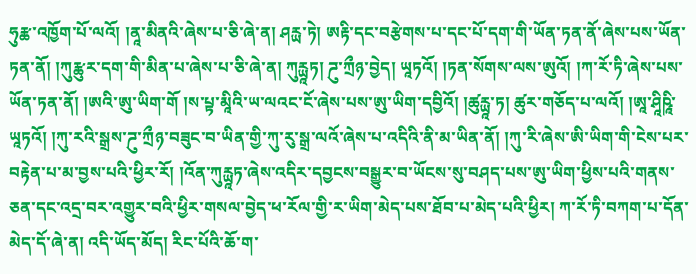ཧུརྪ་འཁྱོག་པོ་ལའོ། །ནཱ་མིནའི་ཞེས་པ་ཅི་ཞེ་ན། ཤརྻ་ཏེ། ཨརྟི་དང་བརྩེགས་པ་དང་པོ་དག་གི་ཡོན་ཏན་ནོ་ཞེས་པས་ཡོན་ཏན་ནོ། །ཀུརྪུར་དག་གི་མིན་པ་ཞེས་པ་ཅི་ཞེ་ན། ཀུརྻཱཏ། ཌུ་ཀྲྀཉ་བྱེད། ཡཱཏའོ། །ཏན་སོགས་ལས་ཨུའོ། །ཀ་རོ་ཏི་ཞེས་པས་ཡོན་ཏན་ནོ། །ཨའི་ཨུ་ཡིག་གོ །ས་པྟ་མཱིའི་ཡ་ལའང་ངོ་ཞེས་པས་ཨུ་ཡིག་དབྱིའོ། །ཚུརྻཱ་ཏ། ཚུར་གཅོད་པ་ལའོ། །ཨཱ་ཤཱིཥཱི་ཡཱཏའོ། །ཀུ་རའི་སྒྲས་ཌུ་ཀྲྀཉ་བཟུང་བ་ཡིན་གྱི་ཀུ་རུ་སྒྲ་ལའོ་ཞེས་པ་འདིའི་ནི་མ་ཡིན་ནོ། །ཀུ་རི་ཞེས་ཨི་ཡིག་གི་ངེས་པར་བརྟེན་པ་མ་བྱས་པའི་ཕྱིར་རོ། །འོན་ཀུརྻཱཏ་ཞེས་འདིར་དབྱངས་བསྒྱུར་བ་ཡོངས་སུ་བཤད་པས་ཨུ་ཡིག་ཕྱིས་པའི་གནས་ཅན་དང་འདྲ་བར་འགྱུར་བའི་ཕྱིར་གསལ་བྱེད་ཕ་རོལ་གྱི་ར་ཡིག་མེད་པས་ཐོབ་པ་མེད་པའི་ཕྱིར། ཀ་རོ་ཏི་བཀག་པ་དོན་མེད་དོ་ཞེ་ན། འདི་ཡོད་མོད། རིང་པོའི་ཆོ་ག་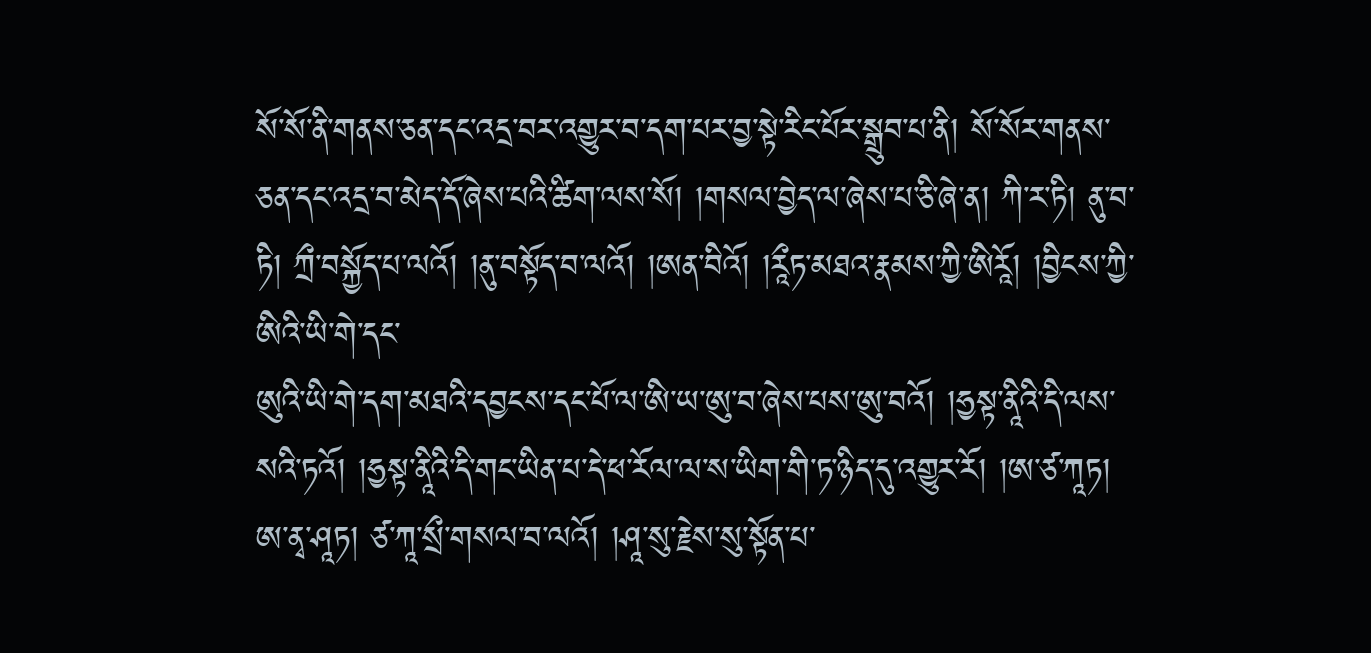སོ་སོ་ནི་གནས་ཅན་དང་འདྲ་བར་འགྱུར་བ་དག་པར་བྱ་སྟེ་རིང་པོར་སྒྲུབ་པ་ནི། སོ་སོར་གནས་ཅན་དང་འདྲ་བ་མེད་དོ་ཞེས་པའི་ཚིག་ལས་སོ། །གསལ་བྱེད་ལ་ཞེས་པ་ཅི་ཞེ་ན། ཀི་ར་ཏི། ནུ་བ་ཏི། ཀྲྀ་བསྐྱོད་པ་ལའོ། །ནུ་བསྟོད་བ་ལའོ། །ཨན་བིའོ། །རཱྀཏ་མཐའ་རྣམས་ཀྱི་ཨིརཱོ། །བྱིངས་ཀྱི་ཨིའི་ཡི་གེ་དང་
ཨུའི་ཡི་གེ་དག་མཐའི་དབྱངས་དང་པོ་ལ་ཨི་ཡ་ཨུ་བ་ཞེས་པས་ཨུ་བའོ། །ཧྱསྟ་ནཱིའི་དི་ལས་སའི་ཏའོ། །ཧྱསྟ་ནཱིའི་དི་གང་ཡིན་པ་དེ་ཕ་རོལ་ལ་ས་ཡིག་གི་ཏ་ཉིད་དུ་འགྱུར་རོ། །ཨ་ཙ་ཀཱཏ། ཨ་ནྭ་ཤཱཏ། ཙ་ཀཱ་སྲྀ་གསལ་བ་ལའོ། །ཤཱ་སུ་རྗེས་སུ་སྟོན་པ་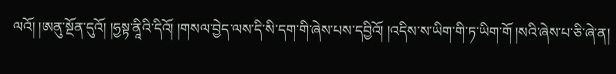ལའོ། །ཨནུ་སྔོན་དུའོ། །ཧྱསྟ་ནཱིའི་དིའོ། །གསལ་བྱེད་ལས་དི་སི་དག་གི་ཞེས་པས་དབྱིའོ། །འདིས་ས་ཡིག་གི་ཏ་ཡིག་གོ །སའི་ཞེས་པ་ཅི་ཞེ་ན།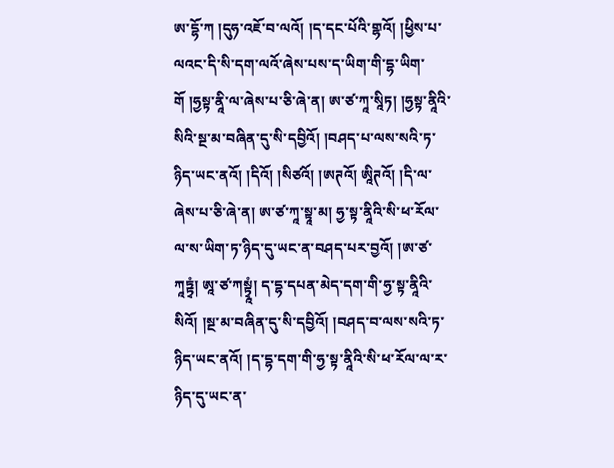ཨ་དྷོ་ཀ །དུཧ་འཇོ་བ་ལའོ། །ད་དང་པོའི་གྷའོ། །ཕྱིས་པ་ལའང་དི་སི་དག་ལའོ་ཞེས་པས་ད་ཡིག་གི་དྷ་ཡིག་གོ །ཧྱསྟ་ནཱི་ལ་ཞེས་པ་ཅི་ཞེ་ན། ཨ་ཙ་ཀཱ་སཱིཏ། །ཧྱསྟ་ནཱིའི་སིའི་སྔ་མ་བཞིན་དུ་སི་དབྱིའོ། །བཤད་པ་ལས་སའི་ཏ་ཉིད་ཡང་ནའོ། །དིའོ། །སིཙའོ། །ཨཊའོ། ཨཱིཊའོ། །དི་ལ་ཞེས་པ་ཅི་ཞེ་ན། ཨ་ཙ་ཀཱ་སྟཱ་མ། ཧྱ་སྟ་ནཱིའི་སི་ཕ་རོལ་ལ་ས་ཡིག་ཏ་ཉིད་དུ་ཡང་ན་བཤད་པར་བྱའོ། །ཨ་ཙ་ཀཱཏྟྭཾ། ཨཱ་ཙ་ཀསྟྭཱཾ། ད་དྷ་དཔན་མེད་དག་གི་ཧྱ་སྟ་ནཱིའི་སིའོ། །སྔ་མ་བཞིན་དུ་སི་དབྱིའོ། །བཤད་བ་ལས་སའི་ཏ་ཉིད་ཡང་ནའོ། །ད་དྷ་དག་གི་ཧྱ་སྟ་ནཱིའི་སི་ཕ་རོལ་ལ་ར་ཉིད་དུ་ཡང་ན་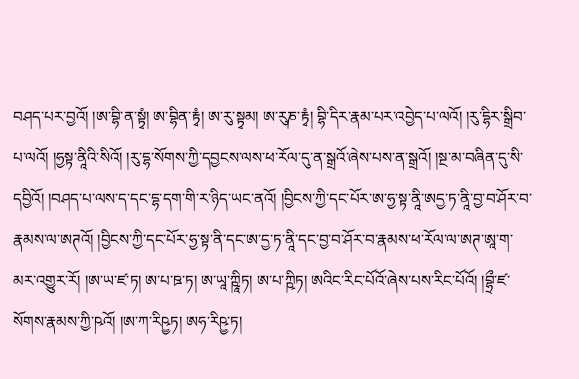བཤད་པར་བྱའོ། །ཨ་བྷི་ན་སྟྭཾ། ཨ་བྷིན་རྟྭཾ། ཨ་རུ་སྟྭམ། ཨ་རུཎ་རྟྭཾ། བྷི་དིར་རྣམ་པར་འབྱེད་པ་ལའོ། །རུ་དྷིར་སྒྲིབ་པ་ལའོ། །ཧྱསྟ་ནཱིའི་སིའོ། །རུ་དྷ་སོགས་ཀྱི་དབྱངས་ལས་ཕ་རོལ་དུ་ན་སྒྲའོ་ཞེས་པས་ན་སྒྲའོ། །སྔ་མ་བཞིན་དུ་སི་དབྱིའོ། །བཤད་པ་ལས་ད་དང་དྷ་དག་གི་ར་ཉིད་ཡང་ནའོ། །བྱིངས་ཀྱི་དང་པོར་ཨ་ཧྱ་སྟ་ནཱི་ཨདྱ་ཏ་ནཱི་བྱ་བ་ཤོར་བ་རྣམས་ལ་ཨཊའོ། །བྱིངས་ཀྱི་དང་པོར་ཧྱ་སྟ་ནི་དང་ཨ་དྱ་ཏ་ནཱི་དང་བྱ་བ་ཤོར་བ་རྣམས་ཕ་རོལ་ལ་ཨཊ་ཨཱ་ག་མར་འགྱུར་རོ། །ཨ་ཡ་ཛ་ཏ། ཨ་པ་ཋ་ཏ། ཨ་ཡཱ་ཀྵཱིཏ། ཨ་པ་ཀྵིཏ། ཨའིང་རིང་པོའོ་ཞེས་པས་རིང་པོའོ། །བྷྲྀ་ཛ་སོགས་རྣམས་ཀྱི་ཥའོ། །ཨ་ཀ་རིཥྱཏ། ཨཧ་རིཥྱ་ཏ།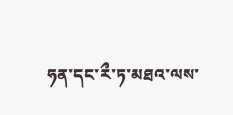ཧན་དང་རྀ་ཏ་མཐའ་ལས་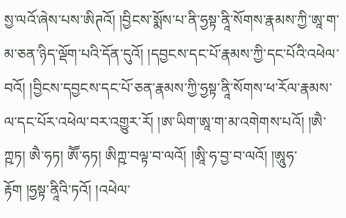སྱ་ལའོ་ཞེས་པས་ཨིཊའོ། །བྱིངས་སྨོས་པ་ནི་ཧྱསྟ་ནཱི་སོགས་རྣམས་ཀྱི་ཨཱ་ག་མ་ཅན་ཉིད་ལྡོག་པའི་དོན་དུའོ། །དབྱངས་དང་པོ་རྣམས་ཀྱི་དང་པོའི་འཕེལ་བའོ། །བྱིངས་དབྱངས་དང་པོ་ཅན་རྣམས་ཀྱི་ཧྱསྟ་ནཱི་སོགས་ཕ་རོལ་རྣམས་ལ་དང་པོར་འཕེལ་བར་འགྱུར་རོ། །ཨ་ཡིག་ཨཱ་ག་མ་འགེགས་པའོ། །ཨཻ་ཀྵཏ། ཨཻ་ཧཏ། ཨཽ་ཧཏ། ཨིཀྵ་བལྟ་བ་ལའོ། །ཨཱི་ཧ་བྱ་བ་ལའོ། །ཨཱུཧ་རྟོག །ཧྱསྟ་ནཱིའི་ཏའོ། །འཕེལ་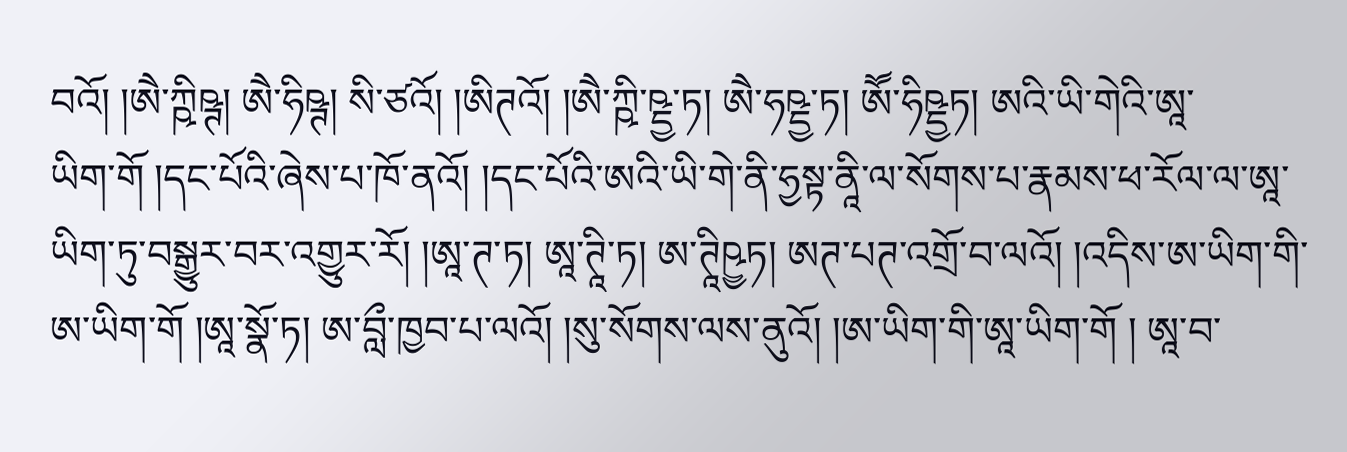བའོ། །ཨཻ་ཀྵིཥྚ། ཨཻ་ཧིཥྚ། སི་ཙའོ། །ཨིཊའོ། །ཨཻ་ཀྵི་ཥྡྱ་ཏ། ཨཻ་ཧཥྡྱ་ཏ། ཨཽ་ཧིཥྡྱཏ། ཨའི་ཡི་གེའི་ཨཱ་
ཡིག་གོ །དང་པོའི་ཞེས་པ་ཁོ་ནའོ། །དང་པོའི་ཨའི་ཡི་གེ་ནི་ཧྱསྟ་ནཱི་ལ་སོགས་པ་རྣམས་ཕ་རོལ་ལ་ཨཱ་ཡིག་ཏུ་བསྒྱུར་བར་འགྱུར་རོ། །ཨཱ་ཊ་ཏ། ཨཱ་ཊཱི་ཏ། ཨ་ཊཱིཥྱཏ། ཨཊ་པཊ་འགྲོ་བ་ལའོ། །འདིས་ཨ་ཡིག་གི་ཨ་ཡིག་གོ །ཨཱ་སྣོ་ཏ། ཨ་བླྀ་ཁྱབ་པ་ལའོ། །སུ་སོགས་ལས་ནུའོ། །ཨ་ཡིག་གི་ཨཱ་ཡིག་གོ ། ཨཱ་བ་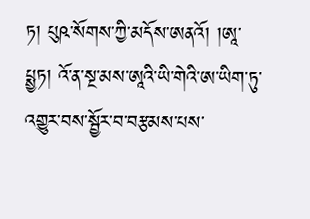ཏ། པུཥ་སོགས་ཀྱི་མདོས་ཨནའོ། །ཨཱ་པྶྱཏ། འོ་ན་སྔ་མས་ཨཱའི་ཡི་གེའི་ཨ་ཡིག་ཏུ་འགྱུར་བས་སྦྱོར་བ་བརྩམས་པས་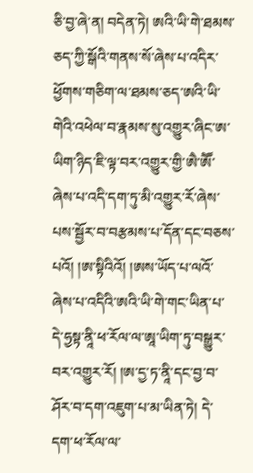ཅི་བྱ་ཞེ་ན། བདེན་ཏེ། ཨའི་ཡི་གེ་ཐམས་ཅད་ཀྱི་སྒོའི་གནས་སོ་ཞེས་པ་འདིར་ཕྱོགས་གཅིག་ལ་ཐམས་ཅད་ཨའི་ཡི་གེའི་འཕེལ་བ་རྣམས་སུ་འགྱུར་ཞིང་ཨ་ཡིག་ཉིད་ཇི་ལྟ་བར་འགྱུར་གྱི་ཨཻ་ཨཽ་ཞེས་པ་འདི་དག་ཏུ་མི་འགྱུར་རོ་ཞེས་པས་སྦྱོར་བ་བརྩམས་པ་དོན་དང་བཅས་པའོ། །ཨ་སྟིའིའོ། །ཨས་ཡོད་པ་ལའོ་ཞེས་པ་འདིའི་ཨའི་ཡི་གེ་གང་ཡིན་པ་དེ་ཧྱསྟ་ནཱི་ཕ་རོལ་ལ་ཨཱ་ཡིག་ཏུ་བསྒྱུར་བར་འགྱུར་རོ། །ཨ་དྱ་ཏ་ནཱི་དང་བྱ་བ་ཤོར་བ་དག་འཇུག་པ་མ་ཡིན་ཏེ། དེ་དག་ཕ་རོལ་ལ་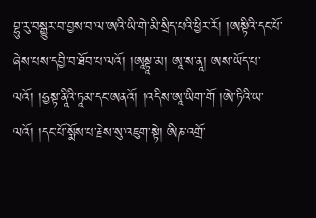བྷུ་རུ་བསྒྱུར་བ་བྱས་བ་ལ་ཨའི་ཡི་གེ་མི་སྲིད་པའི་ཕྱིར་རོ། །ཨསྟིའི་དང་པོ་ཞེས་པས་དབྱི་བ་ཐོབ་པ་ལའོ། །ཨཱསྟཱ་མ། ཨཱ་ས་ནཱ། ཨས་ཡོད་པ་ལའོ། །ཧྱསྟ་ནཱིའི་ཏཱམ་དང་ཨནའོ། །འདིས་ཨཱ་ཡིག་གོ །ཨེ་ཏིའི་ཡ་ལའོ། །དང་པོ་སྨོས་པ་རྗེས་སུ་འཇུག་སྟེ། ཨིཎ་འགྲོ་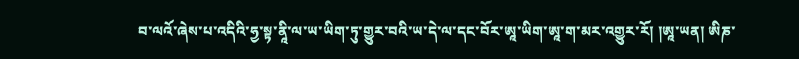བ་ལའོ་ཞེས་པ་འདིའི་ཧྱ་སྟ་ནཱི་ལ་ཡ་ཡིག་ཏུ་གྱུར་བའི་ཡ་དེ་ལ་དང་བོར་ཨཱ་ཡིག་ཨཱ་ག་མར་འགྱུར་རོ། །ཨཱ་ཡན། ཨིཎ་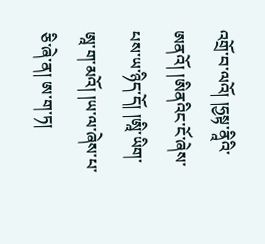འགྲོ་བ་ལའོ། །ཧྱསྟ་ནཱིའི་ཨནའོ། །ཨིནའིང་ངོ་ཞེས་པས་ཡ་ཉིད་དོ། །ཨཱི་ཡིག་ཨཱ་ག་མའོ། །ཡ་ལ་ཞེས་པ་ཅི་ཞེ་ན། ཨ་ག་ཏ།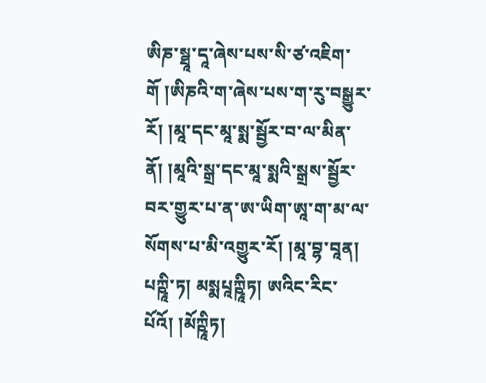ཨིཎ་སྠཱ་དཱ་ཞེས་པས་སི་ཙ་འཇིག་གོ །ཨིཎའི་ག་ཞེས་པས་ག་རུ་བསྒྱུར་རོ། །མཱ་དང་མཱ་སྨ་སྦྱོར་བ་ལ་མིན་ནོ། །མཱའི་སྒྲ་དང་མཱ་སྨའི་སྒྲས་སྦྱོར་བར་གྱུར་པ་ན་ཨ་ཡིག་ཨཱ་ག་མ་ལ་སོགས་པ་མི་འགྱུར་རོ། །མཱ་བྷ་བཱན། པཀྵཱི་ཏ། མསྨཔཱཀྵཱིཏ། ཨའིང་རིང་པོའོ། །མོཀྵཱིཏ།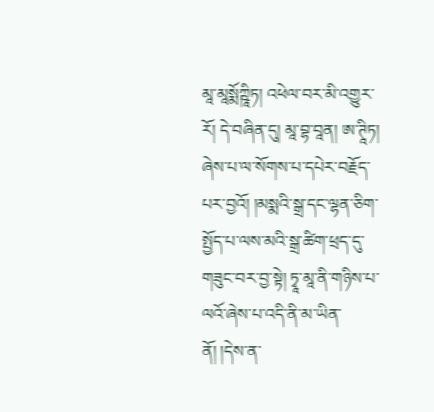མཱ་མཱསྨོཀྵཱིཏ། འཕེལ་བར་མི་འགྱུར་རོ། དེ་བཞིན་དུ། མཱ་བྷ་བཱན། ཨ་ཊཱིཏ། ཞེས་པ་ལ་སོགས་པ་དཔེར་བརྗོད་པར་བྱའོ། །མསྨའི་སྒྲ་དང་ལྷན་ཅིག་སྤྱོད་པ་ལས་མའི་སྒྲ་ཚིག་ཕྲད་དུ་གཟུང་བར་བྱ་སྟེ། ཏྭཱ་མཱ་ནི་གཉིས་པ་ལའོ་ཞེས་པ་འདི་ནི་མ་ཡིན་ནོ། །དེས་ན་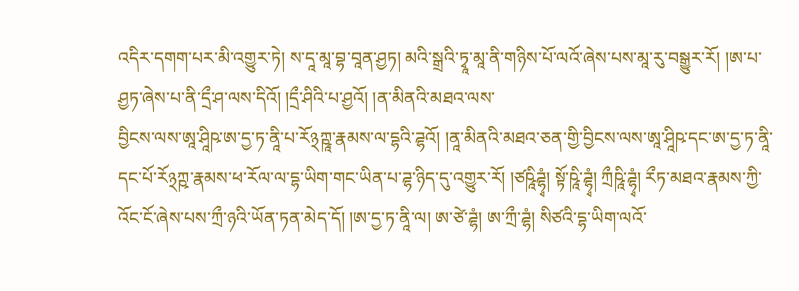འདིར་དགག་པར་མི་འགྱུར་ཏེ། ས་དཱ་མཱ་བྷ་བཱན་ཤྱཏ། མའི་སྒྲའི་ཏྭཱ་མཱ་ནི་གཉིས་པོ་ལའོ་ཞེས་པས་མཱ་རུ་བསྒྱུར་རོ། །ཨ་པ་ཤྱཏ་ཞེས་པ་ནི་དྲྀ་ཤ་ལས་དིའོ། །དྲྀ་ཤིའི་པ་ཤྱའོ། །ན་མིནའི་མཐའ་ལས་
བྱིངས་ལས་ཨཱ་ཤཱིཥ་ཨ་དྱ་ཏ་ནཱི་པ་རོ྅ཀྵཱ་རྣམས་ལ་དྷའི་ཌྷའོ། །ནཱ་མིནའི་མཐའ་ཅན་གྱི་བྱིངས་ལས་ཨཱ་ཤཱིཥ་དང་ཨ་དྱ་ཏ་ནཱི་དང་པོ་རོ྅ཀྵ་རྣམས་ཕ་རོལ་ལ་དྷ་ཡིག་གང་ཡིན་པ་ཌྷ་ཉིད་དུ་འགྱུར་རོ། །ཙཥཱིཌྷྭཾ། སྟོ་ཥཱི་ཌྷྭཾ། ཀྲྀཥཱི་ཌྷྭཾ། རྀཏ་མཐའ་རྣམས་ཀྱི་འོང་ངོ་ཞེས་པས་ཀྲྀ་ཉའི་ཡོན་ཏན་མེད་དོ། །ཨ་དྱ་ཏ་ནཱི་ལ། ཨ་ཙེ་ཌྷཾ། ཨ་ཀྲྀ་ཌྷཾ། སིཙའི་དྷ་ཡིག་ལའོ་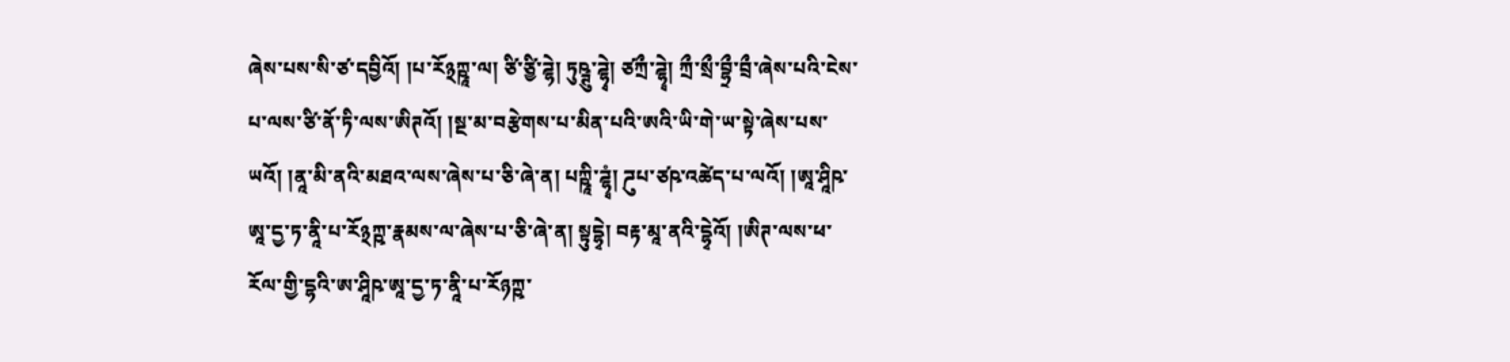ཞེས་པས་སི་ཙ་དབྱིའོ། །པ་རོ྅ཀྵཱ་ལ། ཙི་ཙྱི་ཌྷེ། ཏུཥྚུ་ཌྷྭེ། ཙཀྲྀ་ཌྷྭེ། ཀྲྀ་སྲྀ་བྷྲྀ་བྲྀ་ཞེས་པའི་ངེས་པ་ལས་ཙི་ནོ་ཏི་ལས་ཨིཊའོ། །སྔ་མ་བརྩེགས་པ་མིན་པའི་ཨའི་ཡི་གེ་ཡ་སྟེ་ཞེས་པས་ཡའོ། །ནཱ་མི་ནའི་མཐའ་ལས་ཞེས་པ་ཅི་ཞེ་ན། པཀྵཱི་ཌྷྭཾ། ཌུཔ་ཙཥ་འཚེད་པ་ལའོ། །ཨཱ་ཤཱིཥ་ཨཱ་དྱ་ཏ་ནཱི་པ་རོ྅ཀྵ་རྣམས་ལ་ཞེས་པ་ཅི་ཞེ་ན། སྟུདྷྭེ། བརྟ་མཱ་ནའི་དྷྭེའོ། །ཨིཊ་ལས་ཕ་རོལ་གྱི་དྷའི་ཨ་ཤཱིཥ་ཨཱ་དྱ་ཏ་ནཱི་པ་རོཉཀྵ་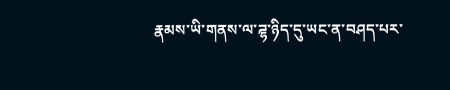རྣམས་ཡི་གནས་ལ་ཌྷ་ཉིད་དུ་ཡང་ན་བཤད་པར་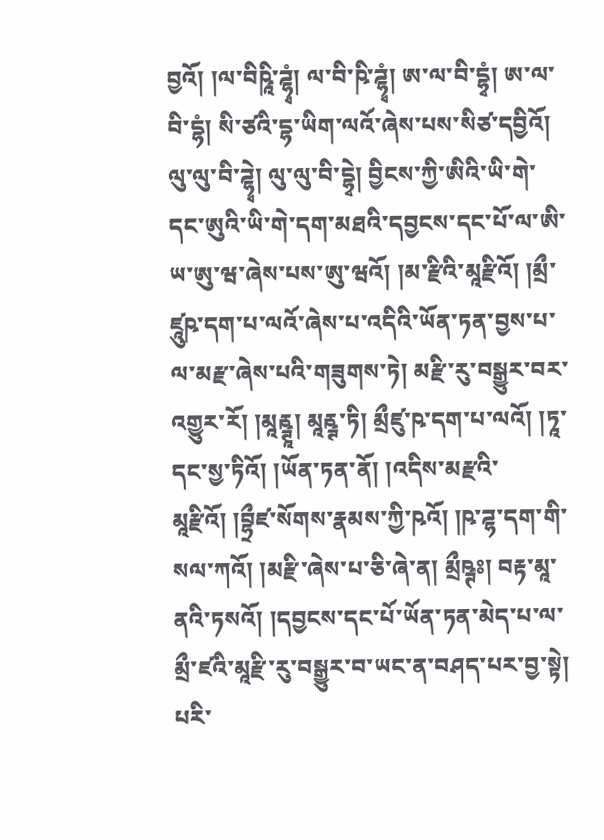བྱའོ། །ལ་བིཥཱི་ཌྷྭཾ། ལ་བི་ཥི་ཌྷྭཾ། ཨ་ལ་བི་དྷྭཾ། ཨ་ལ་བི་དྷཾ། སི་ཙའི་དྷ་ཡིག་ལའོ་ཞེས་པས་སིཙ་དབྱིའོ། ལུ་ལུ་བི་ཌྷྭེ། ལུ་ལུ་བི་དྷྭེ། བྱིངས་ཀྱི་ཨིའི་ཡི་གེ་དང་ཨུའི་ཡི་གེ་དག་མཐའི་དབྱངས་དང་པོ་ལ་ཨི་ཡ་ཨུ་ཝ་ཞེས་པས་ཨུ་ཝའོ། །མ་རྫིའི་མཱརྫིའོ། །མྲྀ་ཛཱུཥ་དག་པ་ལའོ་ཞེས་པ་འདིའི་ཡོན་ཏན་བྱས་པ་ལ་མརྫ་ཞེས་པའི་གཟུགས་ཏེ། མརྫི་རུ་བསྒྱུར་བར་འགྱུར་རོ། །མཱརྵྚཱ། མཱརྵྚ་ཏི། མྲྀཛུ་ཥ་དག་པ་ལའོ། །ཏཱ་དང་སྱ་ཏིའོ། །ཡོན་ཏན་ནོ། །འདིས་མརྫའི་མཱརྫིའོ། །བྷྲྀཛ་སོགས་རྣམས་ཀྱི་ཥའོ། །ཥ་ཌྷ་དག་གི་སལ་ཀའོ། །མརྫི་ཞེས་པ་ཅི་ཞེ་ན། མྲྀཥྚཿ། བརྟ་མཱ་ནའི་ཏསའོ། །དབྱངས་དང་པོ་ཡོན་ཏན་མེད་པ་ལ་མྲྀ་ཛའི་མཱརྫི་རུ་བསྒྱུར་བ་ཡང་ན་བཤད་པར་བྱ་སྟེ། པརི་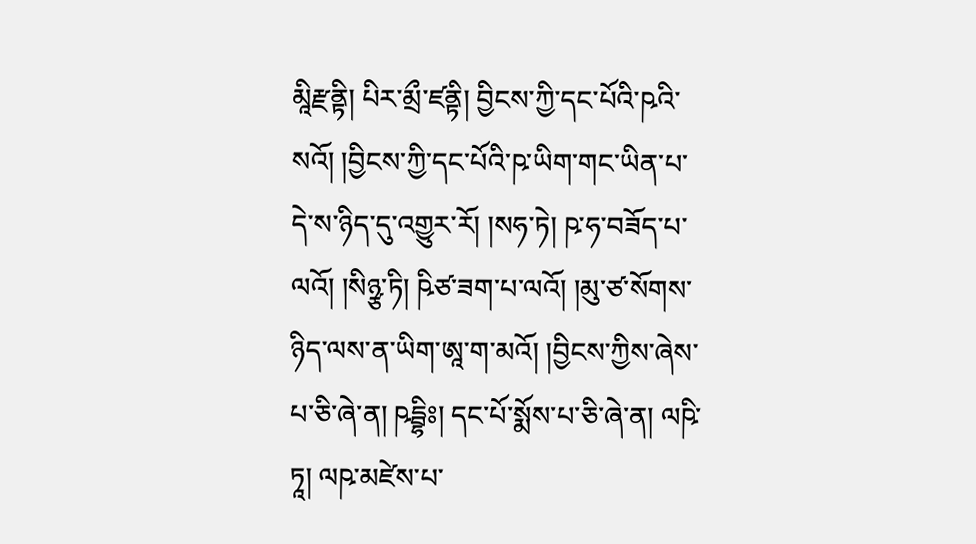མཱིརྫནྟི། པིར་མྲྀ་ཛནྟི། བྱིངས་ཀྱི་དང་པོའི་ཥའི་སའོ། །བྱིངས་ཀྱི་དང་པོའི་ཥ་ཡིག་གང་ཡིན་པ་དེ་ས་ཉིད་དུ་འགྱུར་རོ། །སཧ་ཏེ། ཥ་ཧ་བཟོད་པ་ལའོ། །སིཉྩ་ཏི། ཥིཙ་ཟག་པ་ལའོ། །མུ་ཙ་སོགས་ཉིད་ལས་ན་ཡིག་ཨཱ་ག་མའོ། །བྱིངས་ཀྱིས་ཞེས་པ་ཅི་ཞེ་ན། ཥདྦྷིཿ། དང་པོ་སྨོས་པ་ཅི་ཞེ་ན། ལཥི་ཏཱ། ལཥ་མཛེས་པ་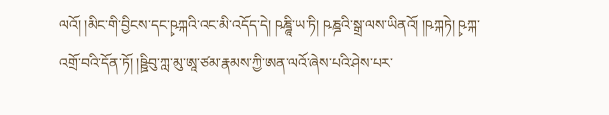ལའོ། །མིང་གི་བྱིངས་དང་ཥྭཀྐའི་འང་མི་འདོད་དེ། ཥཎྜཱི་ཡ་ཏི། ཥཎྜའི་སྒྲ་ལས་ཡིནའོ། །ཥཀྐཏེ། ཥྭཀྐ་འགྲོ་བའི་དོན་ཏོ། །ཥྛིབུ་ཀླ་མུ་ཨཱ་ཙམ་རྣམས་ཀྱི་ཨན་ལའོ་ཞེས་པའི་ཤེས་པར་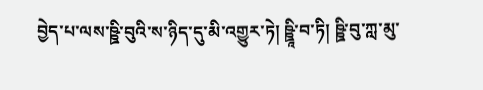བྱེད་པ་ལས་ཥྛི་བུའི་ས་ཉིད་དུ་མི་འགྱུར་ཏེ། ཥྛཱི་བ་ཏི། ཥྛི་བུ་ཀླ་མུ་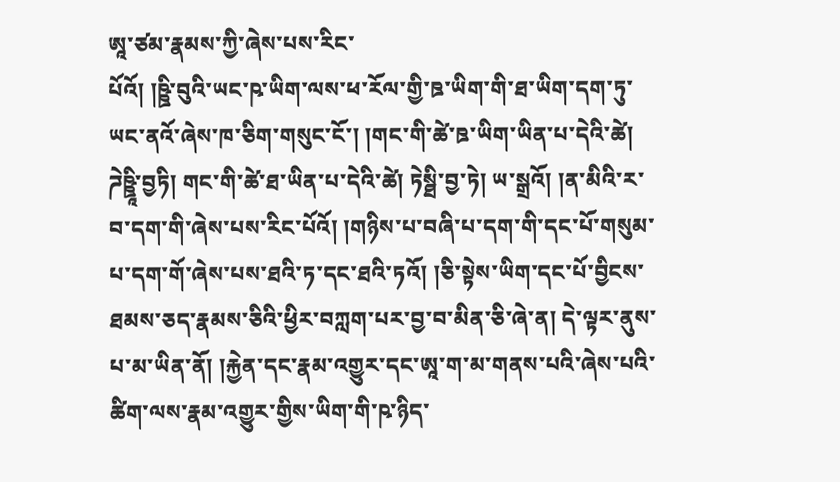ཨཱ་ཙམ་རྣམས་ཀྱི་ཞེས་པས་རིང་
པོའོ། །ཥྛི་བུའི་ཡང་ཥ་ཡིག་ལས་ཕ་རོལ་གྱི་ཋ་ཡིག་གི་ཐ་ཡིག་དག་ཏུ་ཡང་ནའོ་ཞེས་ཁ་ཅིག་གསུང་ངོ་། །གང་གི་ཚེ་ཋ་ཡིག་ཡིན་པ་དེའི་ཚེ། ཌེཥྛཱི་བྱཏི། གང་གི་ཚེ་ཐ་ཡིན་པ་དེའི་ཚེ། ཏེསྠི་བྱ་ཏེ། ཡ་སྒྲའོ། །ན་མིའི་ར་བ་དག་གི་ཞེས་པས་རིང་པོའོ། །གཉིས་པ་བཞི་པ་དག་གི་དང་པོ་གསུམ་པ་དག་གོ་ཞེས་པས་ཐའི་ཏ་དང་ཐའི་ཏའོ། །ཅི་སྟེས་ཡིག་དང་པོ་བྱིངས་ཐམས་ཅད་རྣམས་ཅིའི་ཕྱིར་བཀླག་པར་བྱ་བ་མིན་ཅི་ཞེ་ན། དེ་ལྟར་ནུས་པ་མ་ཡིན་ནོ། །རྐྱེན་དང་རྣམ་འགྱུར་དང་ཨཱ་ག་མ་གནས་པའི་ཞེས་པའི་ཚིག་ལས་རྣམ་འགྱུར་གྱིས་ཡིག་གི་ཥ་ཉིད་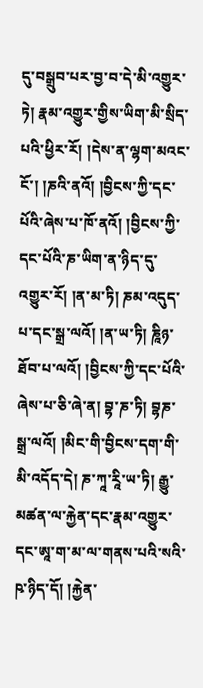དུ་བསྒྲུབ་པར་བྱ་བ་དེ་མི་འགྱུར་ཏེ། རྣམ་འགྱུར་གྱིས་ཡིག་མི་སྲིད་པའི་ཕྱིར་རོ། །དེས་ན་ལྷག་མའང་ངོ་། །ཎའི་ནའོ། །བྱིངས་ཀྱི་དང་པོའི་ཞེས་པ་ཁོ་ནའོ། །བྱིངས་ཀྱི་དང་པོའི་ཎ་ཡིག་ན་ཉིད་དུ་འགྱུར་རོ། །ན་མ་ཏི། ཎམ་འདུད་པ་དང་སྒྲ་ལའོ། །ན་ཡ་ཏི། ཎཱིཉ་ཐོབ་པ་ལའོ། །བྱིངས་ཀྱི་དང་པོའི་ཞེས་པ་ཅི་ཞེ་ན། བྷ་ཎ་ཏི། བྷཎ་སྒྲ་ལའོ། །མིང་གི་བྱིངས་དག་གི་མི་འདོད་དེ། ཎ་ཀཱ་རཱི་ཡ་ཏི། རྒྱུ་མཚན་ལ་རྐྱེན་དང་རྣམ་འགྱུར་དང་ཨཱ་ག་མ་ལ་གནས་པའི་སའི་ཥ་ཉིད་དོ། །རྐྱེན་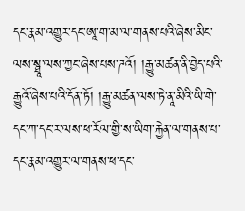དང་རྣམ་འགྱུར་དང་ཨཱ་ག་མ་ལ་གནས་པའི་ཞེས་མིང་ལས་སྠཱ་ལས་ཀྱང་ཞེས་པས་ཌའོ། །རྒྱུ་མཚན་ནི་བྱེད་པའི་རྒྱུའོ་ཞེས་པའི་དོན་ཏོ། །རྒྱུ་མཚན་ལས་ཏེ་ནཱ་མིའི་ཡི་གེ་དང་ཀ་དང་ར་ལས་ཕ་རོལ་གྱི་ས་ཡིག་རྐྱེན་ལ་གནས་པ་དང་རྣམ་འགྱུར་ལ་གནས་ཕ་དང་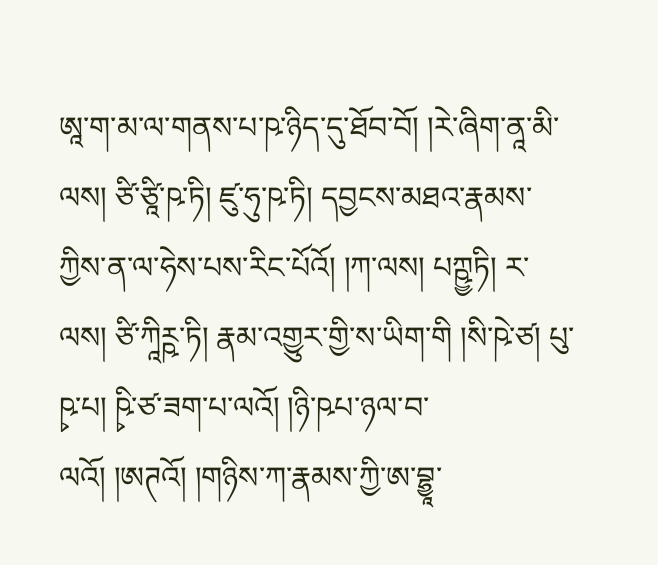ཨཱ་ག་མ་ལ་གནས་པ་ཥ་ཉིད་དུ་ཐོབ་བོ། །རེ་ཞིག་ནཱ་མི་ལས། ཙི་ཙཱི་ཥ་ཏི། ཛུ་ཧུ་ཥ་ཏི། དབྱངས་མཐའ་རྣམས་ཀྱིས་ན་ལ་ཧེས་པས་རིང་པོའོ། །ཀ་ལས། པཀྵྱཏི། ར་ལས། ཙི་ཀཱིཪྵ་ཏི། རྣམ་འགྱུར་གྱི་ས་ཡིག་གི །སི་ཥེ་ཙ། པུ་ཥྭ་པ། ཥྭི་ཙ་ཟག་པ་ལའོ། །ཉི་ཥཔ་ཉལ་བ་ལའོ། །ཨཊའོ། །གཉིས་ཀ་རྣམས་ཀྱི་ཨ་བྷྱཱ་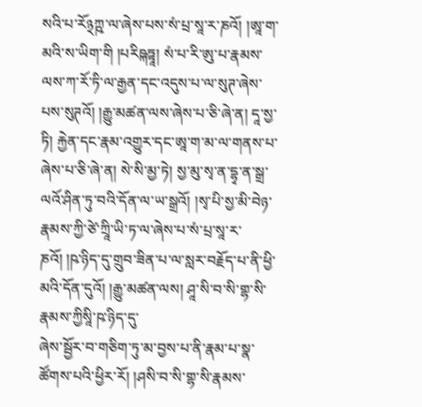སའི་པ་རོ྅ཀྵ་ལ་ཞེས་པས་སཾ་པྲ་སཱ་ར་ཎའོ། །ཨཱ་ག་མའི་ས་ཡིག་གི །པརིཥྐཏྟཱ། སཾ་པ་རི་ཨུ་པ་རྣམས་ལས་ཀ་རོ་ཏི་ལ་རྒྱན་དང་འདུས་པ་ལ་སུཊ་ཞེས་པས་སུཊའོ། །རྒྱུ་མཚན་ལས་ཞེས་པ་ཅི་ཞེ་ན། དཱ་སྱ་ཏི། རྐྱེན་དང་རྣམ་འགྱུར་དང་ཨཱ་ག་མ་ལ་གནས་པ་ཞེས་པ་ཅི་ཞེ་ན། སེ་སི་མྱ་ཏེ། སྱ་མུ་སྭ་ན་དྷྭ་ན་སྒྲ་ལའོ་ཤིན་ཏུ་བའི་དོན་ལ་ཡ་སྒྲའོ། །སྭ་པི་སྱ་མི་བེཉ་རྣམས་ཀྱི་ཙེ་ཀྲཱི་ཡི་ཏ་ལ་ཞེས་པ་སཾ་པྲ་སཱ་ར་ཎའོ། །ཥ་ཉིད་དུ་གྲུབ་ཟིན་པ་ལ་སླར་བརྗོད་པ་ནི་ཕྱི་མའི་དོན་དུའོ། །རྒྱུ་མཚན་ལས། ཤཱ་སི་བ་སི་གྷ་སི་རྣམས་ཀྱིསཱི་ཥ་ཉིད་དུ་
ཞེས་སྦྱོར་བ་གཅིག་ཏུ་མ་བྱས་པ་ནི་རྣམ་པ་སྣ་ཚོགས་པའི་ཕྱིར་རོ། །ཤསི་བ་སི་གྷ་སི་རྣམས་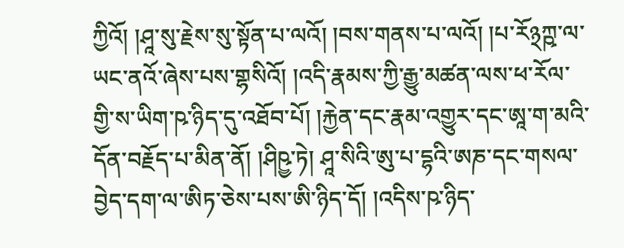ཀྱིའོ། །ཤཱ་སུ་རྗེས་སུ་སྟོན་པ་ལའོ། །བས་གནས་པ་ལའོ། །པ་རོ྅ཀྵ་ལ་ཡང་ནའོ་ཞེས་པས་གྷསིའོ། །འདི་རྣམས་ཀྱི་རྒྱུ་མཚན་ལས་ཕ་རོལ་གྱི་ས་ཡིག་ཥ་ཉིད་དུ་འཐོབ་པོ། །རྐྱེན་དང་རྣམ་འགྱུར་དང་ཨཱ་ག་མའི་དོན་བརྗོད་པ་མིན་ནོ། །ཤིཥྱ་ཏེ། ཤཱ་སིའི་ཨུ་པ་དྷའི་ཨཎ་དང་གསལ་བྱེད་དག་ལ་ཨིཏ་ཅེས་པས་ཨི་ཉིད་དོ། །འདིས་ཥ་ཉིད་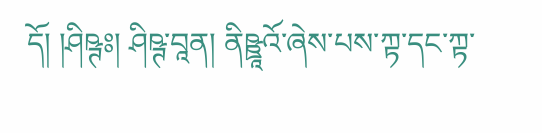དོ། །ཤིཥྚཿ། ཤིཥྚ་བཱན། ནིཥྛཱའོ་ཞེས་པས་ཀྟ་དང་ཀྟ་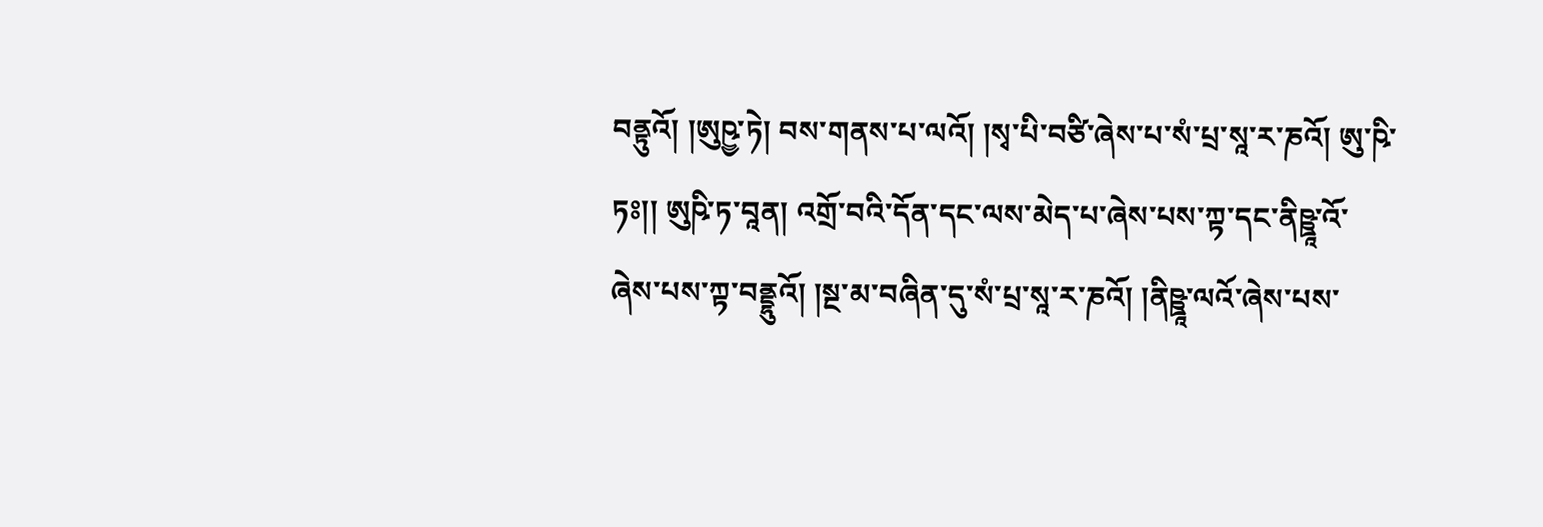བནྟུའོ། །ཨུཥྱ་ཏེ། བས་གནས་པ་ལའོ། །སྭ་པི་བཙི་ཞེས་པ་སཾ་པྲ་སཱ་ར་ཎའོ། ཨུ་ཥི་ཏཿ།། ཨུཥི་ཏ་བཱན། འགྲོ་བའི་དོན་དང་ལས་མེད་པ་ཞེས་པས་ཀྟ་དང་ནིཥྛཱ་འོ་ཞེས་པས་ཀྟ་བནྡྷུའོ། །སྔ་མ་བཞིན་དུ་སཾ་པྲ་སཱ་ར་ཎའོ། །ནིཥྛཱ་ལའོ་ཞེས་པས་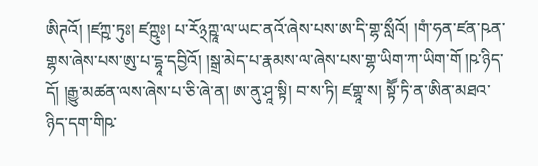ཨིཊའོ། །ཛཀྵ་ཏུཿ། ཛཀྵུཿ། པ་རོ྅ཀྵཱ་ལ་ཡང་ནའོ་ཞེས་པས་ཨ་དི་གྷ་སླྀའོ། །གཾ་ཧན་ཛན་ཥན་གྷས་ཞེས་པས་ཨུ་པ་དྷཱ་དབྱིའོ། །སྒྲ་མེད་པ་རྣམས་ལ་ཞེས་པས་གྷ་ཡིག་ཀ་ཡིག་གོ །ཥ་ཉིད་དོ། །རྒྱུ་མཚན་ལས་ཞེས་པ་ཅི་ཞེ་ན། ཨ་ནུ་ཤཱ་སྟི། བ་ས་ཏི། ཛགྷཱ་ས། སྟཽ་ཏི་ན་ཨིན་མཐའ་ཉིད་དག་གིཥ་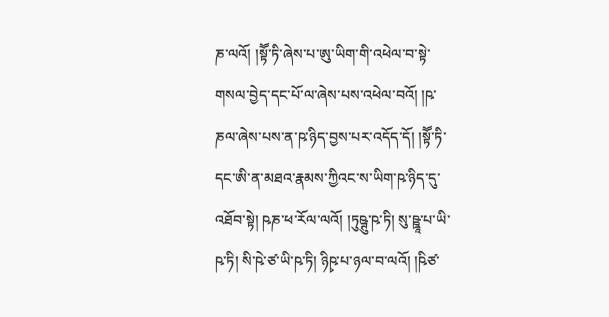ཎ་ལའོ། །སྟཽ་ཏི་ཞེས་པ་ཨུ་ཡིག་གི་འཕེལ་བ་སྟེ་གསལ་བྱེད་དང་པོ་ལ་ཞེས་པས་འཕེལ་བའོ། །ཥ་ཎལ་ཞེས་པས་ན་ཥ་ཉིད་བྱས་པར་འདོད་དོ། །སྟཽ་ཏི་དང་ཨི་ན་མཐའ་རྣམས་ཀྱིའང་ས་ཡིག་ཥ་ཉིད་དུ་འཐོབ་སྟེ། ཥཎ་ཕ་རོལ་ལའོ། །ཏུཥྚུ་ཥ་ཏི། སུ་ཥྛཱ་པ་ཡི་ཥ་ཏི། སི་ཥེ་ཙ་ཡི་ཥ་ཏི། ཉིཥྭ་པ་ཉལ་བ་ལའོ། །ཥིཙ་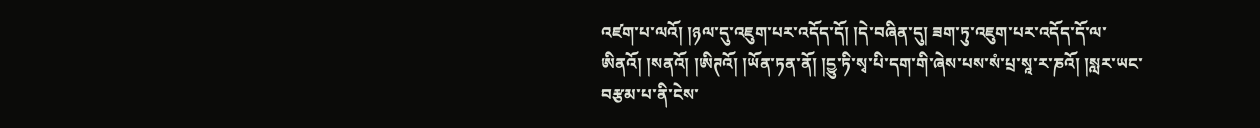འཛག་པ་ལའོ། །ཉལ་དུ་འཇུག་པར་འདོད་དོ། །དེ་བཞིན་དུ། ཟག་ཏུ་འཇུག་པར་འདོད་དོ་ལ་ཨིནའོ། །སནའོ། །ཨིཊའོ། །ཡོན་ཏན་ནོ། །དྱུ་ཏི་སྭ་པི་དག་གི་ཞེས་པས་སཾ་པྲ་སཱ་ར་ཎའོ། །སླར་ཡང་བརྩམ་པ་ནི་ངེས་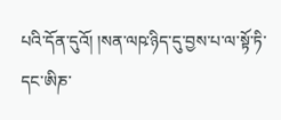པའི་དོན་དུའོ། །སན་ལཥ་ཉིད་དུ་བྱས་པ་ལ་སྟོ་ཏི་དང་ཨིཎ་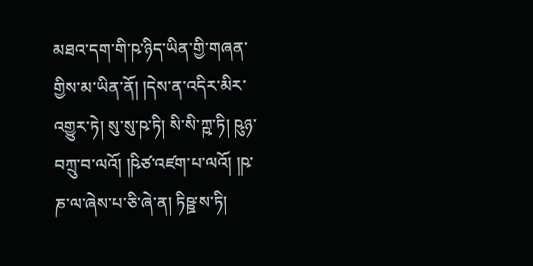མཐའ་དག་གི་ཥ་ཉིད་ཡིན་གྱི་གཞན་གྱིས་མ་ཡིན་ནོ། །དེས་ན་འདིར་མིར་འགྱུར་ཏེ། སུ་སུ་ཥ་ཏི། སི་སི་ཀྵ་ཏི། ཥུཉ་བཀྲུ་བ་ལའོ། །ཥིཙ་འཛག་པ་ལའོ། །ཥ་ཎ་ལ་ཞེས་པ་ཅི་ཞེ་ན། ཏིཥྛ་ས་ཏི།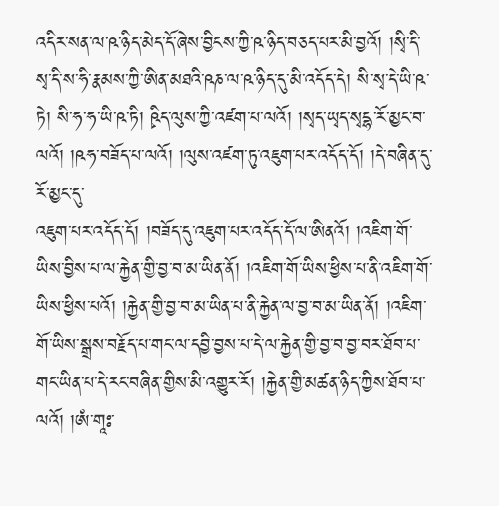འདིར་སན་ལ་ཥ་ཉིད་མེད་དོ་ཞེས་བྱིངས་ཀྱི་ཥ་ཉིད་བཅད་པར་མི་བྱའོ། །སྭི་དི་སྭ་དི་ས་ཧི་རྣམས་ཀྱི་ཨིན་མཐའི་ཥཎ་ལ་ཥ་ཉིད་དུ་མི་འདོད་དེ། སི་སྭ་དེ་ཡི་ཥ་ཏེ། སི་ཧ་ཧ་ཡི་ཥ་ཏི། ཥྭིད་ལུས་ཀྱི་འཛག་པ་ལའོ། །སྭད་ཡྭད་སྭདྷ་རོ་མྱང་བ་ལའོ། །ཥཧ་བཟོད་པ་ལའོ། །ལུས་འཛག་ཏུ་འཇུག་པར་འདོད་དོ། །དེ་བཞིན་དུ་རོ་མྱང་དུ་
འཇུག་པར་འདོད་དོ། །བཟོད་དུ་འཇུག་པར་འདོད་དོ་ལ་ཨིནའོ། །འཇིག་གོ་ཡིས་བྱིས་པ་ལ་རྐྱེན་གྱི་བྱ་བ་མ་ཡིན་ནོ། །འཇིག་གོ་ཡིས་ཕྱིས་པ་ནི་འཇིག་གོ་ཡིས་ཕྱིས་པའོ། །རྐྱེན་གྱི་བྱ་བ་མ་ཡིན་པ་ནི་རྐྱེན་ལ་བྱ་བ་མ་ཡིན་ནོ། །འཇིག་གོ་ཡིས་སྒྲས་བརྗོད་པ་གང་ལ་དབྱི་བྱས་པ་དེ་ལ་རྐྱེན་གྱི་བྱ་བ་བྱ་བར་ཐོབ་པ་གང་ཡིན་པ་དེ་རང་བཞིན་གྱིས་མི་འགྱུར་རོ། །རྐྱེན་གྱི་མཚན་ཉིད་ཀྱིས་ཐོབ་པ་ལའོ། །ཨཾ་གཱཿ་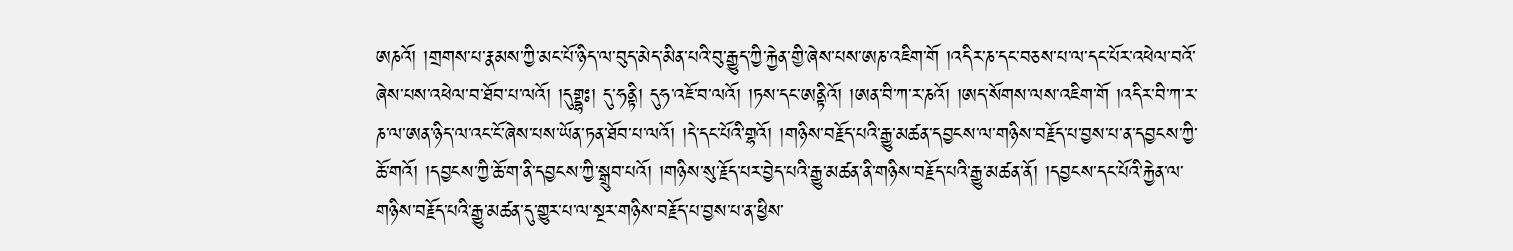ཨཎའོ། །གྲགས་པ་རྣམས་ཀྱི་མང་པོ་ཉིད་ལ་བུད་མེད་མིན་པའི་བུ་རྒྱུད་ཀྱི་རྐྱེན་གྱི་ཞེས་པས་ཨཎ་འཇིག་གོ །འདིར་ཎ་དང་བཅས་པ་ལ་དང་པོར་འཕེལ་བའོ་ཞེས་པས་འཕེལ་བ་ཐོབ་པ་ལའོ། །དུགྡྷཿ། དུ་ཧནྟི། དུཧ་འཇོ་བ་ལའོ། །ཏས་དང་ཨནྟིའོ། །ཨན་བི་ཀ་ར་ཎའོ། །ཨད་སོགས་ལས་འཇིག་གོ །འདིར་བི་ཀ་ར་ཎ་ལ་ཨན་ཉིད་ལ་འང་ངོ་ཞེས་པས་ཡོན་ཏན་ཐོབ་པ་ལའོ། །དེ་དང་པོའི་གྷའོ། །གཉིས་བརྗོད་པའི་རྒྱུ་མཚན་དབྱངས་ལ་གཉིས་བརྗོད་པ་བྱས་པ་ན་དབྱངས་ཀྱི་ཆོ་གའོ། །དབྱངས་ཀྱི་ཆོ་ག་ནི་དབྱངས་ཀྱི་སྒྲུབ་པའོ། །གཉིས་སུ་རྗོད་པར་བྱེད་པའི་རྒྱུ་མཚན་ནི་གཉིས་བརྗོད་པའི་རྒྱུ་མཚན་ནོ། །དབྱངས་དང་པོའི་རྐྱེན་ལ་གཉིས་བརྗོད་པའི་རྒྱུ་མཚན་དུ་གྱུར་པ་ལ་སྔར་གཉིས་བརྗོད་པ་བྱས་པ་ན་ཕྱིས་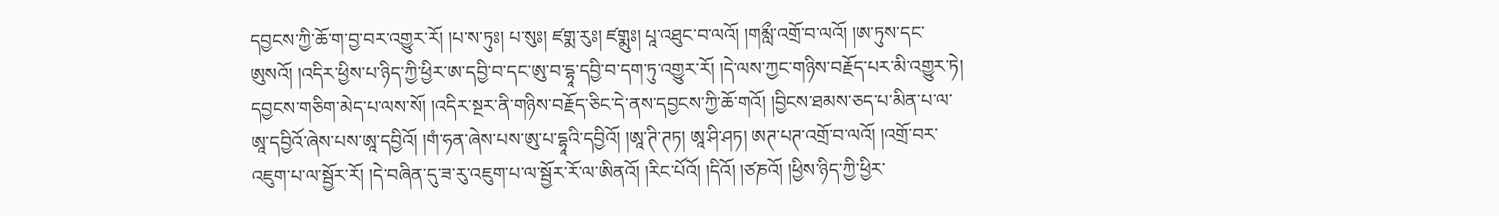དབྱངས་ཀྱི་ཆོ་ག་བྱ་བར་འགྱུར་རོ། །པ་ས་ཏུཿ། པ་སུཿ། ཛགྨ་རུཿ། ཛགྨུཿ། པཱ་འཐུང་བ་ལའོ། །གམླྀ་འགྲོ་བ་ལའོ། །ཨ་ཏུས་དང་ཨུསའོ། །འདིར་ཕྱིས་པ་ཉིད་ཀྱི་ཕྱིར་ཨ་དབྱི་བ་དང་ཨུ་བ་དྷཱ་དབྱི་བ་དག་ཏུ་འགྱུར་རོ། །དེ་ལས་ཀྱང་གཉིས་བརྗོད་པར་མི་འགྱུར་ཏེ། དབྱངས་གཅིག་མེད་པ་ལས་སོ། །འདིར་སྔར་ནི་གཉིས་བརྗོད་ཅིང་དེ་ནས་དབྱངས་ཀྱི་ཆོ་གའོ། །བྱིངས་ཐམས་ཅད་པ་མིན་པ་ལ་ཨཱ་དབྱིའོ་ཞེས་པས་ཨཱ་དབྱིའོ། །གཾ་ཧན་ཞེས་པས་ཨུ་པ་དྷཱའི་དབྱིའོ། །ཨཱ་ཊི་ཊཏ། ཨཱ་ཤི་ཤཏ། ཨཊ་པཊ་འགྲོ་བ་ལའོ། །འགྲོ་བར་འཇུག་པ་ལ་སྦྱོར་རོ། །དེ་བཞིན་དུ་ཟ་རུ་འཇུག་པ་ལ་སྦྱོར་རོ་ལ་ཨིནའོ། །རིང་པོའོ། །དིའོ། །ཙཎའོ། །ཕྱིས་ཉིད་ཀྱི་ཕྱིར་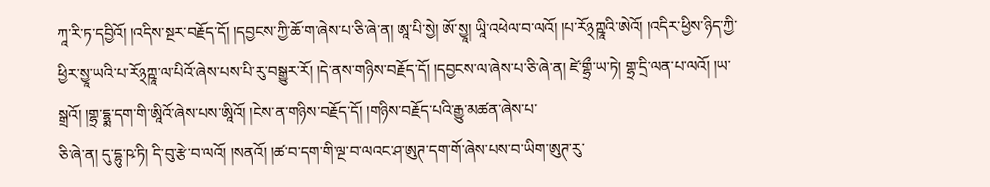ཀཱ་རི་ཏ་དབྱིའོ། །འདིས་སྔར་བརྗོད་དོ། །དབྱངས་ཀྱི་ཆོ་ག་ཞེས་པ་ཅི་ཞེ་ན། ཨཱ་པི་སྱེ། ཨོ་སྱཱ། ཡཱི་འཕེལ་བ་ལའོ། །པ་རོ྅ཀྵཱའི་ཨེའོ། །འདིར་ཕྱིས་ཉིད་ཀྱི་ཕྱིར་སྱཱ་ཡའི་པ་རོ྅ཀྵཱ་ལ་པིའོ་ཞེས་པས་པི་རུ་བསྒྱུར་རོ། །དེ་ནས་གཉིས་བརྗོད་དོ། །དབྱངས་ལ་ཞེས་པ་ཅི་ཞེ་ན། ཛེ་གྷྲྀ་ཡ་ཏེ། གྷྲ་དྲི་ལན་པ་ལའོ། །ཡ་སྒྲའོ། །གྷྲ་དྷྨ་དག་གི་ཨཱིའོ་ཞེས་པས་ཨཱིའོ། །ངེས་ན་གཉིས་བརྗོད་དོ། །གཉིས་བརྗོད་པའི་རྒྱུ་མཚན་ཞེས་པ་
ཅི་ཞེ་ན། དུ་དྷུ་ཥ་ཏི། དི་བུ་རྩེ་བ་ལའོ། །སནའོ། །ཚ་བ་དག་གི་ལྔ་བ་ལའང་ཤ་ཨུཊ་དག་གོ་ཞེས་པས་བ་ཡིག་ཨུཊ་རུ་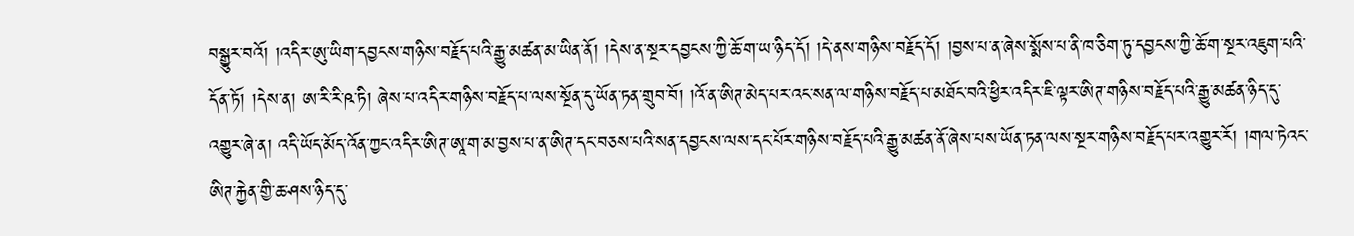བསྒྱུར་བའོ། །འདིར་ཨུ་ཡིག་དབྱངས་གཉིས་བརྗོད་པའི་རྒྱུ་མཚན་མ་ཡིན་ནོ། །དེས་ན་སྔར་དབྱངས་ཀྱི་ཆོ་ག་ཡ་ཉིད་དོ། །དེ་ནས་གཉིས་བརྗོད་དོ། །བྱས་པ་ན་ཞེས་སྨོས་པ་ནི་ཁ་ཅིག་ཏུ་དབྱངས་ཀྱི་ཆོ་ག་སྔར་འཇུག་པའི་དོན་ཏོ། །དེས་ན། ཨ་རི་རི་ཥ་ཏི། ཞེས་པ་འདིར་གཉིས་བརྗོད་པ་ལས་སྔོན་དུ་ཡོན་ཏན་གྲུབ་བོ། །འོ་ན་ཨིཊ་མེད་པར་འང་སན་ལ་གཉིས་བརྗོད་པ་མཐོང་བའི་ཕྱིར་འདིར་ཇི་ལྟར་ཨིཊ་གཉིས་བརྗོད་པའི་རྒྱུ་མཚན་ཉིད་དུ་འགྱུར་ཞེ་ན། འདི་ཡོད་མོད་འོན་ཀྱང་འདིར་ཨིཊ་ཨཱ་ག་མ་བྱས་པ་ན་ཨིཊ་དང་བཅས་པའི་སན་དབྱངས་ལས་དང་པོར་གཉིས་བརྗོད་པའི་རྒྱུ་མཚན་ནོ་ཞེས་པས་ཡོན་ཏན་ལས་སྔར་གཉིས་བརྗོད་པར་འགྱུར་རོ། །གལ་ཏེའང་ཨིཊ་རྐྱེན་གྱི་ཆ་ཤས་ཉིད་དུ་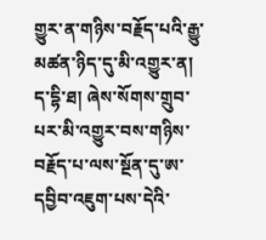གྱུར་ན་གཉིས་བརྗོད་པའི་རྒྱུ་མཚན་ཉིད་དུ་མི་འགྱུར་ན། ད་དྷི་ཐ། ཞེས་སོགས་གྲུབ་པར་མི་འགྱུར་བས་གཉིས་བརྗོད་པ་ལས་སྔོན་དུ་ཨ་དབྱིབ་འཇུག་པས་དེའི་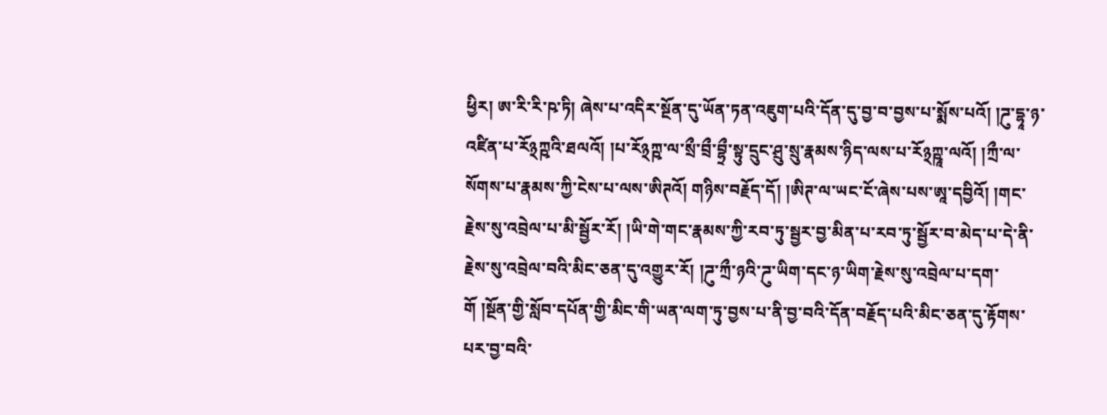ཕྱིར། ཨ་རི་རི་ཥ་ཏི། ཞེས་པ་འདིར་སྔོན་དུ་ཡོན་ཏན་འཇུག་པའི་དོན་དུ་བྱ་བ་བྱས་པ་སྨོས་པའོ། །ཌུ་དྷཱ་ཉ་འཛིན་པ་རོ྅ཀྵའི་ཐལའོ། །པ་རོ྅ཀྵ་ལ་སྲྀ་བྲྀ་བྷྲྀ་སྟུ་དྲུང་ཤྲུ་སྲུ་རྣམས་ཉིད་ལས་པ་རོ྅ཀྵཱ་ལའོ། །ཀྲྀ་ལ་སོགས་པ་རྣམས་ཀྱི་ངེས་པ་ལས་ཨིཊའོ། གཉིས་བརྗོད་དོ། །ཨིཊ་ལ་ཡང་ངོ་ཞེས་པས་ཨཱ་དབྱིའོ། །གང་རྗེས་སུ་འབྲེལ་པ་མི་སྦྱོར་རོ། །ཡི་གེ་གང་རྣམས་ཀྱི་རབ་ཏུ་སྦྱར་བྱ་མིན་པ་རབ་ཏུ་སྦྱོར་བ་མེད་པ་དེ་ནི་རྗེས་སུ་འབྲེལ་བའི་མིང་ཅན་དུ་འགྱུར་རོ། །ཌུ་ཀྲྀ་ཉའི་ཌུ་ཡིག་དང་ཉ་ཡིག་རྗེས་སུ་འབྲེལ་པ་དག་གོ །སྔོན་གྱི་སློབ་དཔོན་གྱི་མིང་གི་ཡན་ལག་ཏུ་བྱས་པ་ནི་བྱ་བའི་དོན་བརྗོད་པའི་མིང་ཅན་དུ་རྟོགས་པར་བྱ་བའི་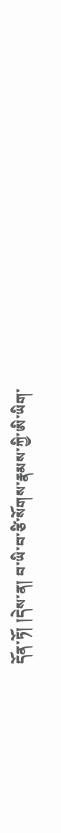དོན་ཏོ། །དེས་ན། བ་ཡི་བ་ཙི་སོགས་རྣམས་ཀྱི་ཨི་ཡིག་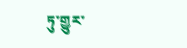ཏུ་གྱུར་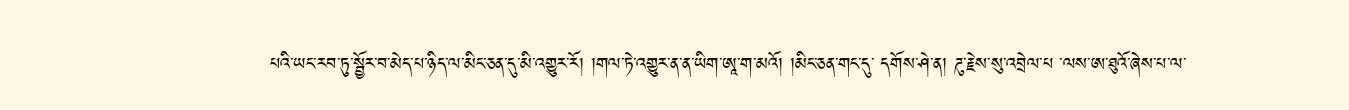པའི་ཡང་རབ་ཏུ་སྦྱོར་བ་མེད་པ་ཉིད་ལ་མིང་ཅན་དུ་མི་འགྱུར་རོ། །གལ་ཏེ་འགྱུར་ན་ན་ཡིག་ཨཱ་ག་མའོ། །མིང་ཅན་གང་དུ་ དགོས་ཤེ་ན། ཌུ་རྗེས་སུ་འབྲེལ་པ ་ལས་ཨ་ཐུའོ་ཞེས་པ་ལ་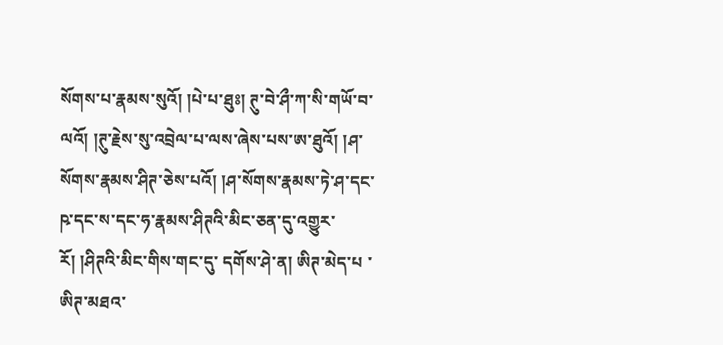སོགས་པ་རྣམས་སུའོ། །པེ་པ་ཐུཿ། ཊུ་བེ་ཤྀ་ཀ་སི་གཡོ་བ་ལའོ། །ཊུ་རྗེས་སུ་འབྲེལ་པ་ལས་ཞེས་པས་ཨ་ཐུའོ། །ཤ་སོགས་རྣམས་ཤིཊ་ཅེས་པའོ། །ཤ་སོགས་རྣམས་ཏེ་ཤ་དང་ཥ་དང་ས་དང་ཧ་རྣམས་ཤིཊའི་མིང་ཅན་དུ་འགྱུར་རོ། །ཤིཊའི་མིང་གིས་གང་དུ་ དགོས་ཤེ་ན། ཨིཊ་མེད་པ ་ཨིཊ་མཐའ་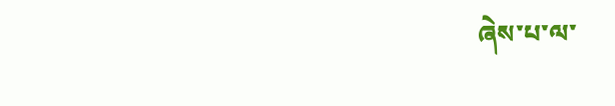ཞེས་པ་ལ་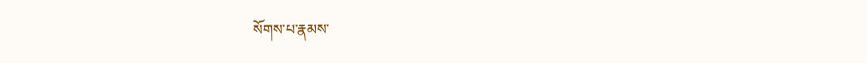སོགས་པ་རྣམས་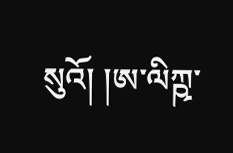སུའོ། །ཨ་ལིཀྵ་